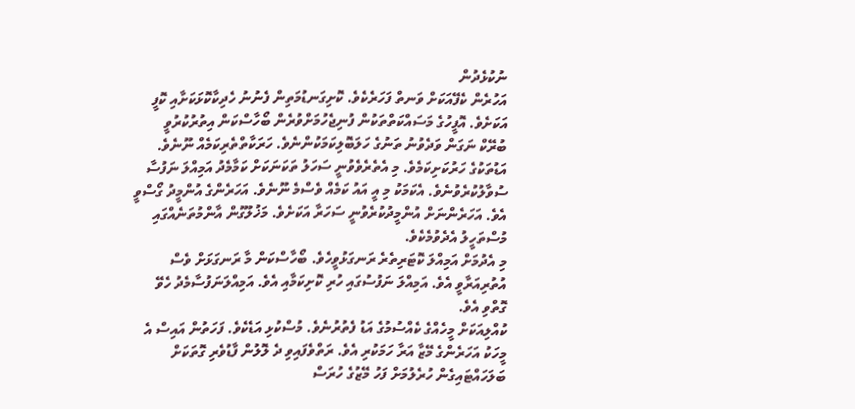ނުކުޅެދުން
އަހުރެން ކެފޭއަކަށް ވަނތް ފަހަރެކެވެ. ކޮށިގަނޑުމަތިން ފެނުނު ހެދިކާކޮޅަކަށާއި ކޮފީ އަކަށެވެ. އޮފީހުގެ މަސައްކަތްތަކުން ފުނިޖެހުމަށްވުރެން ބޯހާސްކަން އިތުރުކުރުވީ ބުރޭކް ނަގަން ވަދެވުނު ތަނުގެ ހަލަބޮލިކަމަކުންނެވެ. ހަރަކާތްތެރިކަމެއް ނޫނެވެ. އަޑުތަކުގެ ހަރުކަށިކަމެވެ. މި އެތެރެވެވުނީ ސަހަލު ތަކަނަކަށް ކަމާމެދު އަމިއްލަ ނަފުސާ ސުވާލުކުރެވުނެވެ. އެކަމަކު މި އީ އައު ކަމެއް ވެސްމެ ނޫނެވެ. އަހަރެންގެ އުންމީދު ގޯސްވީ އެވެ. އަހަރެންނަށް އުންމީދުކުރެވުނީ ސަހަރާ އަކަށެވެ. މަޚުލޫގުން އާންމުތަނެއްގައި މުސްތަހީލު އެދެވުމެކެވެ.
މި އެދުމަށް އަމިއްލަ ކޮޓަރިތެރެ ރަނގަޅުވީހެވެ. ބޯހާސްކަން މާ ރަނގަޅަށް ވެސް އުތުރިއަރާވީ އެވެ. އަމިއްލަ ނަފުސުގައި ހުރި ކޮށިކަމާއި އެވެ. އަމިއްލަނަފުސާމެދު ހެވޭ ގޮތްވި އެވެ.
ކުއްލިއަކަށް މީހެއްގެ ކެއްސުމުގެ އަޑު ފެތުރުނެވެ. މުސްކުޅި އަޑެކެވެ. ފަހަތުން އައިސް އެ މީހަކު އަހަރެންގެ މޭޒާ އަރާ ހަމަކުރި އެވެ. ރަތްވެފައިވި ދެ ލޮލުން ފާޑުވެރި ގޮތަކަށް ބަލަހައްޓައިގެން ހުރެލުމަށް ފަހު މޭޒުގެ ހުރަސް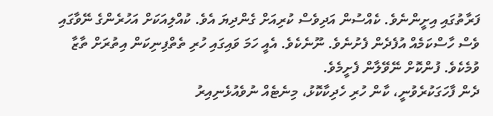ފަރާތުގައި އިށީންނެވެ. ކެއްސުން އަދިވެސް ކުރިއަށް ގެންދިޔަ އެވެ. ކުއްލިއަކަށް އަހުރެންގެ ނޭވާގައި ވެސް ހާސްކަމެއް އުފެދެން ފެށުނެވެ. ނޫނެކެވެ. އެއީ ހަމަ ވައިގައި ހުރި ތެތްފިނިކަން އިތުރަށް ތާޒާ ވުމެކެވެ. ފުންކޮށް ނޭވޭލާން ފެށީމެވެ.
ދެން ފާހަގަކުރެވުނީ، ކާން ހުރި ހެދިކާކޮޅު، މިނެޓެއް ނުވެއުޅެނިއިރު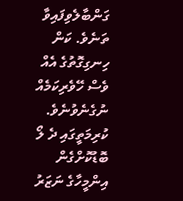ގަންބާލެވިފައިވާ ތަނެވެ. ކަން ހިނގިގޮތުގެ އެއް ވެސް ހޭވެރިކަމެއް ނުގެނެވުނެވެ. ކުރިމަތީގައި ދެ ލޯ ބޮޑުކޮށްގެން އިންމީހާގެ ނަޒަރު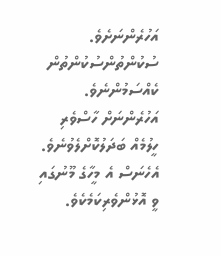އަހުރެންނަށެވެ. ސުކުންތުންސުކުންތުން ކެއްސަމުންނެވެ. އަހުރެންނަށް ހާސްވެރި ހީލުމެއް ބަދަލުކޮށްލެވުނެވެ. އެހެނަސް އެ މީހާގެ މޫނުގައި ވީ އޮޅުންވެރިކަމެކެވެ.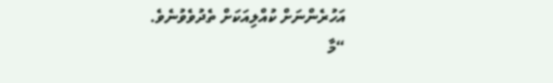އަހުރެންނަށް ކުއްލިއަކަށް ތެދުވެވުނެވެ.
“މާ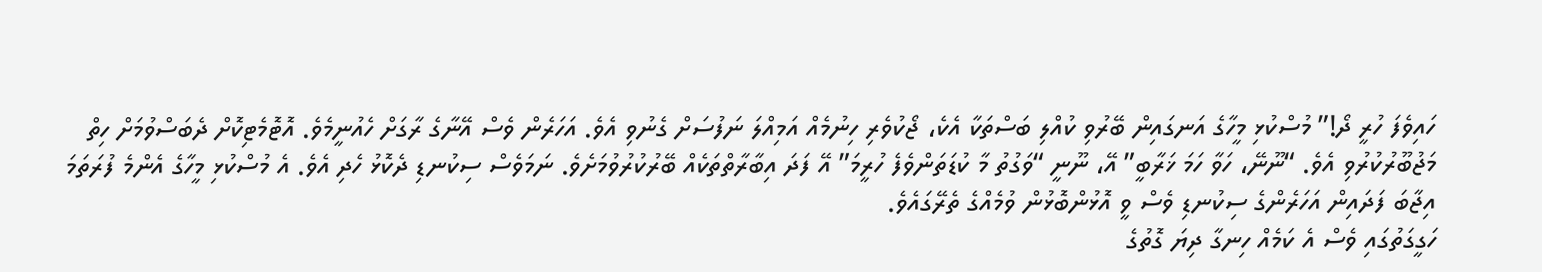ހައިވެފަ ހުރީ ދޯ!” މުސްކުޅި މީހާގެ އަނގައިން ބޭރުވި ކުއްލި ބަސްތަކާ އެކެ، ޖޯކުވެރި ހިނުމެއް އަމިއްލަ ނަފުސަށް ގެނުވި އެވެ. އަހަރެން ވެސް އޭނާގެ ރާގަށް ހެއުނީމެވެ. އޮޓޮމެޓިކޮށް ދެބަސްވުމަށް ހިތް މަޖުބޫރުކުރުވި އެވެ. “ނޫނޭ، ހަވާ ހަމަ ޚަރާބީ” އޭ، ނޫނީ “ވަގުތު މާ ކުޑަތަންވެފެ ހުރީމަ” އޭ ފަދަ އިބާރާތްތަކެއް ބޭރުކުރުވުމަށެވެ. ނަމަވެސް ސިކުނޑި ދެކޮޅު ހެދި އެވެ. އެ މުސްކުޅި މީހާގެ އެންމެ ފުރަތަމަ އިޖާބަ ފަދައިން އަހަރެންގެ ސިކުނޑި ވެސް ވީ އޮޅުންބޮޅުން ވުމެއްގެ ތެރޭގައެވެ.
ހަގީގަތުގައި ވެސް އެ ކަމެއް ހިނގާ ދިޔަ ގޮތުގެ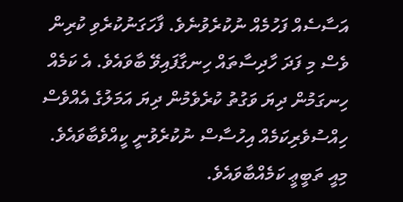އަސާސެއް ފަހުމެއް ނުކުރެވުނެވެ. ފާހަގަނުކުރެވި ކުރިން ވެސް މި ފަދަ ހާދިސާތައް ހިނގާފައިވޭ ބާވައެވެ. އެ ކަމެއް ހިނގަމުން ދިޔަ ވަގުތު ކުރެވެމުން ދިޔަ އަމަލުގެ އެއްވެސް ހިއްސުވެރިކަމެއް އިހުސާސް ނުކުރެވުނީ ކީއްވެބާވައެވެ. މިއީ ތަބީޢީ ކަމެއްބާވައެވެ.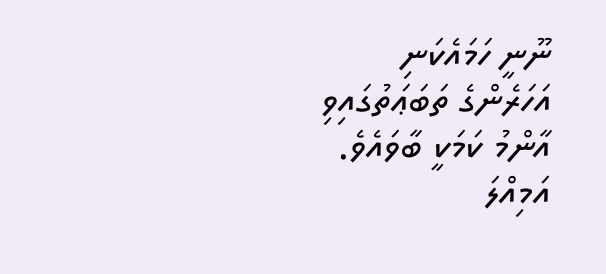ނޫނީ ހަމައެކަނި އަހަރެންގެ ތަބަޢަތުގައިވި އާންމު ކަމަކީ ބާވައެވެ.
އަމިއްލަ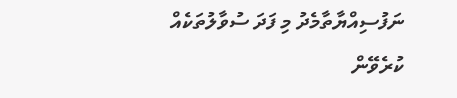ނަފުސިއްޔާތާމެދު މި ފަދަ ސުވާލުތަކެއް ކުރެވޭން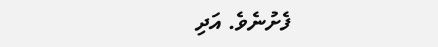ފެށުނެވެ. އަދި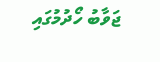ޖަވާބު ހޯދުމުގައި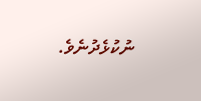ނުކުޅެދުނެވެ.